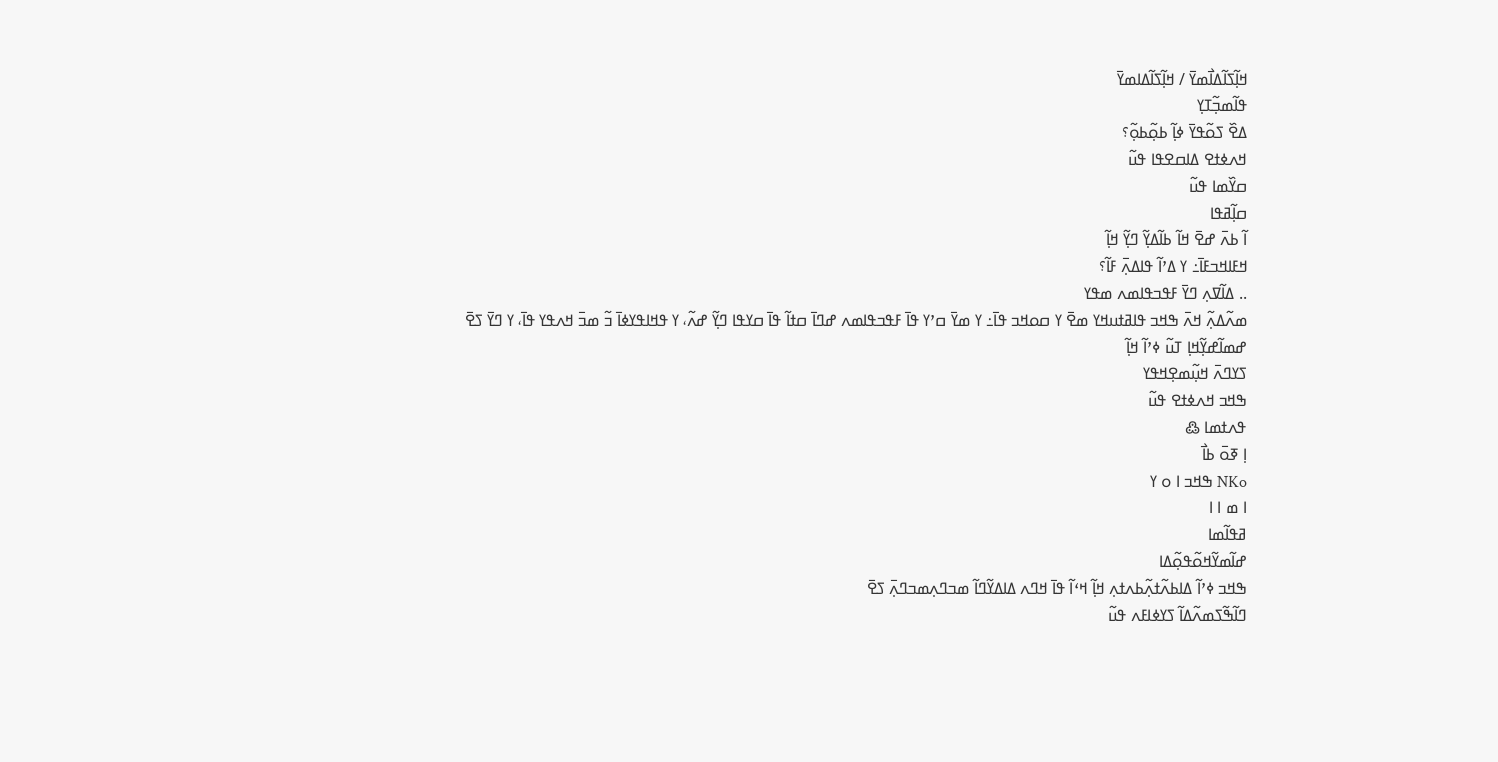ߞߊ߲߬ߖߊ߬ߡߊ߯ߘߌ߫ / ߞߊ߲߬ߖߊ߬ߡߊߘߌ߫
ߟߊ߬ߘߏ߲߬ߠߌ߲
ߡߐ߰ ߖߋ߬ߟߌ߫ ߦߊ߲߬ ߕߋ߲߬ߕߋ߲߬؟
ߞߍߦߙߐ ߡߊߛߐߟߊ ߟߎ߬
ߛߌ߰ߘߊ ߟߎ߬
ߛߊ߲߬ߥߟߊ
ߊ߬ ߕߍ߫ ߝߐ߫ ߞߊ߬ ߕߊ߬ߡߌ߲߬ ߣߌ߲߬ ߞߊ߲߬
ߞߓߊߞߏߓߊ߫߸ ߌ ߡߴߊ߬ ߟߊߡߍ߲߫ ߓߊ߬؟
.. ߡߊ߬ߜߍ߲ ߣߌ߫ ߓߟߏߟߊߘߍ ߘߟߌ
ߘߍ߬ߡߍ߲߬ ߞߍ߫ ߒߞߏ ߟߊߥߙߎߞߌ ߘߐ߫ ߌ ߛߋߞߏ ߟߊ߫߸ ߌ ߘߌ߫ ߛߴߌ ߟߊ߫ ߓߟߏߟߊߘߍ ߝߣߊ߫ ߛߙߊ߬ ߟߊ߫ ߛߌߟߊ ߣߌ߲߬ ߝߍ߬، ߌ ߟߞߊߟߌߦߊ߫ ߏ߬ ߘߏ߫ ߞߍߟߌ ߟߊ߫، ߌ ߣߌ߫ ߖߐ߫
ߝߘߊ߬ߝߌ߲߬ߞߊ߲ ߠߎ߬ ߦߴߊ߬ ߞߊ߲߬
ߖߌߣߍ߫ ߞߎ߲߬ߘߐ߲ߞߟߌ
ߒߞߏ ߞߍߦߙߐ ߟߎ߬
ߟߍߙߘߊ ߷
ߊ߲ ߧߋ߫ ߕߊ߯
NKo ߒߞߏ ߊ ߋ ߌ
ߊ ߘ ߊ ߊ
ߥߟߊ߬ߘߊ
ߝߊ߬ߘߌ߬ߞߋ߬ߟߋ߲߬ߡߊ
ߒߞߏ ߦߴߊ߬ ߡߊߕߍ߬ߙߍ߲߬ߕߍߙߍ߲ ߞߊ߲߬ ߞߵߊ߬ ߟߊ߫ ߞߣߍ ߡߊߡߌ߬ߣߊ߬ ߘߏߣߍ߲ߘߏߣߍ߲߫ ߖߐ߫
ߣߊ߬ߒ߬ߖߘߍ߬ߡߊ߬ ߖߌߦߊߓߍ ߟߎ߬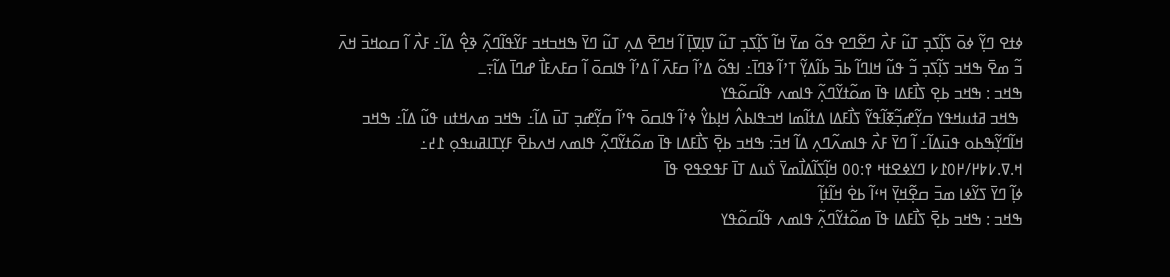ߦߙߐ ߣߌ߲߬ ߦߋ߫ ߖߊ߲߬ߖߏ߲ ߠߎ߬ ߓߍ߯ ߣߐ߬ߣߐ ߟߋ߬ ߘߌ߫ ߞߊ߬ ߖߊ߲߬ߖߏ߲ ߠߎ߬ ߜߊ߲ߜߊ߲߫ ߊ߬ ߞߣߐ߫ ߡߍ߲ ߠߎ߬ ߣߌ߫ ߒߞߏߞߏ ߓߌ߬ߟߊ߬ߣߍ߲߬ ߢߐ߲߮ ߡߊ߬߸ ߓߍ߯ ߊ߬ ߛߋߞߏ߫ ߞߍ߫ ߏ߬ ߘߐ߫ ߒߞߏ ߖߊ߲߬ߖߏ߲ ߏ߬ ߟߎ߬ ߞߊߣߊ߬ ߕߏ߫ ߕߊ߬ߡߌ߲߬ ߠߴߊ߬ ߢߣߊ߫߸ ߊߟߋ߬ ߡߴߊ߬ ߛߓߍ߫ ߊ߬ ߡߴߊ߬ ߟߊߛߋ߫ ߊ߬ ߛߓߍߓߊ߯ ߝߣߊ߫ ߡߊ߬߹ߺ
ߒߞߏ : ߒߞߏ ߕߐ߲ ߖߊ߯ߓߡߊ ߟߊ߫ ߘߋ߬ߙߌ߬ߣߍ߲߬ ߟߊߘߍ ߟߊ߬ߛߋ߬ߟߌ
 ߒߞߏ ߥߙߎߞߟߌ ߛߌ߲߬ߝߏ߲߬ߧߊ߬ߟߌ߬ ߖߊ߯ߓߡߊ ߡߙߊ߬ߘߊ ߞߏߟߊߕߍ߮ ߞߊ߲ߕߌ߮ ߦߴߊ߬ ߟߊߛߋ߫ ߟߴߊ߬ ߛߌ߲߬ߝߏ߲ ߠߎ߫ ߡߊ߬߸ ߒߞߏ ߘߍߞߙߎ ߟߎ߬ ߡߊ߬߸ ߒߞߏ ߞߊ߬ߣߌ߲߬ߒߕߋ ߟߎ߫ߡߊ߬߸ ߊ߬ ߣߌ߫ ߓߍ߯ ߟߊߘߍ߬ߣߍ߲ ߡߊ߬ ߞߏ߫: ߒߞߏ ߕߐ߲߫ ߖߊ߯ߓߡߊ ߟߊ߫ ߘߋ߬ߙߌ߬ߣߍ߲߬ ߟߊߘߍ ߞߍߕߐ߫ ߓߌ߲ߠߊߥߎߟߋ߲ ߁߄߸ ߞ.ߜ.߇߈߂/߂߀߁߇ ߣߌߦߐߙߞ ߉:߀߀ ߞߊ߲߬ߖߊ߬ߡߊ߯ߘߌ߫ ߖ߭ߎߡ ߠߊ߫ ߓߟߐߟߐ ߟߊ߫
ߦߊ߲߬ ߣߌ߫ ߖߌ߬ߦߊ ߘߏ߫ ߛߐ߲߬ߞߌ߲߫ ߞߵߊ߬ ߕߐ߭ ߞߊ߬ߙߊ߲߬
ߒߞߏ : ߒߞߏ ߕߐ߲߫ ߖߊ߯ߓߡߊ ߟߊ߫ ߘߋ߬ߙߌ߬ߣߍ߲߬ ߟߊߘߍ ߟߊ߬ߛߋ߬ߟߌ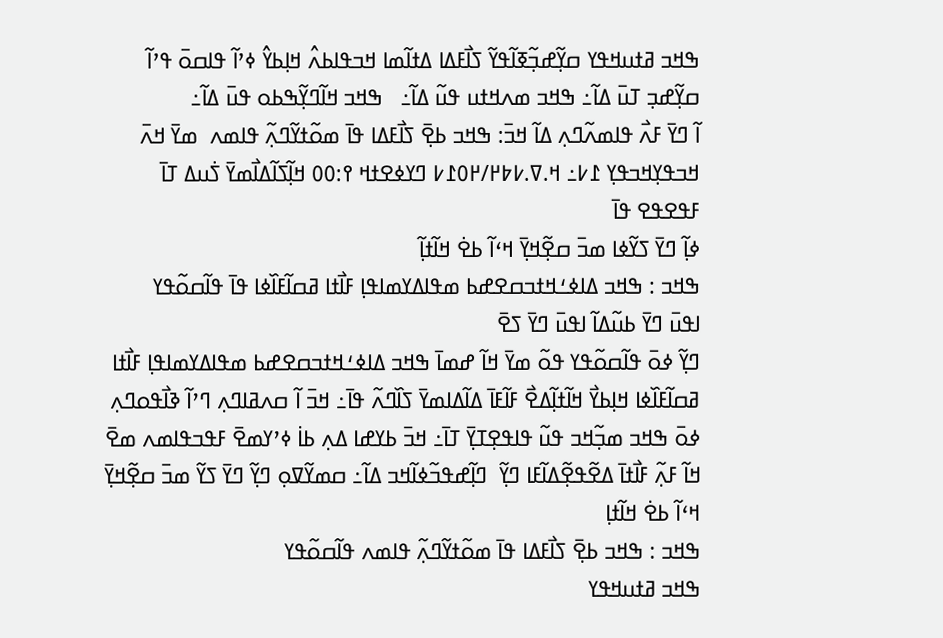ߒߞߏ ߥߙߎߞߟߌ ߛߌ߲߬ߝߏ߲߬ߧߊ߬ߟߌ߬ ߖߊ߯ߓߡߊ ߡߙߊ߬ߘߊ ߞߏߟߊߕߍ߮ ߞߊ߲ߕߌ߮ ߦߴߊ߬ ߟߊߛߋ߫ ߟߴߊ߬ ߛߌ߲߬ߝߏ߲ ߠߎ߫ ߡߊ߬߸ ߒߞߏ ߘߍߞߙߎ ߟߎ߬ ߡߊ߬߸   ߒߞߏ ߞߊ߬ߣߌ߲߬ߒߕߋ ߟߎ߫ ߡߊ߬߸
ߊ߬ ߣߌ߫ ߓߍ߯ ߟߊߘߍ߬ߣߍ߲ ߡߊ߬ ߞߏ߫: ߒߞߏ ߕߐ߲߫ ߖߊ߯ߓߡߊ ߟߊ߫ ߘߋ߬ߙߌ߬ߣߍ߲߬ ߟߊߘߍ  ߘߌ߫ ߞߍ߫
ߞߏߟߌ߲ߞߏߟߌ߲ ߁߇߸ ߞ.ߜ.߇߈߂/߂߀߁߇ ߣߌߦߐߙߞ ߉:߀߀ ߞߊ߲߬ߖߊ߬ߡߊ߯ߘߌ߫ ߖ߭ߎߡ ߠߊ߫ ߓߟߐߟߐ ߟߊ߫
ߦߊ߲߬ ߣߌ߫ ߖߌ߬ߦߊ ߘߏ߫ ߛߐ߲߬ߞߌ߲߫ ߞߵߊ߬ ߕߐ߭ ߞߊ߬ߙߊ߲߬
ߒߞߏ : ߒߞߏ ߡߊߦߑߞߙߏߛߐߝߕ ߘߟߊߡߌߘߊߟߊ߲ ߓߊ߯ߙߊ ߥߛߊ߬ߓߊ߰ߦߊ ߟߊ߫ ߟߊ߬ߛߋ߬ߟߌ
ߊߟߎ߫ ߣߌ߫ ߕߎ߬ߡߊ߬ ߊߟߎ߫ ߣߌ߫ ߖߐ߫
ߣߌ߲߬ ߦߋ߫ ߟߊ߬ߛߋ߬ߟߌ ߟߋ߬ ߘߌ߫ ߞߊ߬ ߝߘߊ߫ ߒߞߏ ߡߊߦߑߞߙߏߛߐߝߕ ߘߟߊߡߌߘߊߟߊ߲ ߓߊ߯ߙߊ ߥߛߊ߬ߓߊ߰ߦߊ ߞߊ߲ߕߌ߯ ߞߊ߬ߙߊ߲߬ߡߐ߯ ߓߊ߬ߓߊ߫ ߡߊ߬ߡߊߘߌ߫ ߖߊ߰ߣߍ߬ ߟߊ߫߸ ߞߏ߫ ߊ߬ ߛߍߥߊߣߍ߲ ߣߴߊ߬ ߢߊ߯ߟߋߣߍ߲ ߦߋ߫ ߒߞߏ ߘߏ߲߬ߞߏ ߟߎ߬ ߟߊߟߐ߲ߠߌ߲߫ ߠߊ߫߸ ߞߏ߫ ߕߌߝߊ ߡߍ߲ ߕߊ߭ ߦߴߌߘߐ߫ ߓߟߏߟߊߘߍ ߘߐ߫ ߞߊ߬ ߓߍ߲߬ ߓߊ߯ߙߊ߫ ߡߐ߬ߟߐ߲߬ߡߊ߬ߓߊ ߣߌ߲߬  ߣߊ߲߬ߝߟߏ߬ߦߊ߬ߞߏ ߡߊ߬߸ ߛߘߌ߬ߜߋ߲ ߣߌ߲߬ ߣߌ߫ ߖߌ߬ ߘߏ߫ ߛߐ߲߬ߞߌ߲߫ ߞߵߊ߬ ߕߐ߭ ߞߊ߬ߙߊ߲
ߒߞߏ : ߒߞߏ ߕߐ߲߫ ߖߊ߯ߓߡߊ ߟߊ߫ ߘߋ߬ߙߌ߬ߣߍ߲߬ ߟߊߘߍ ߟߊ߬ߛߋ߬ߟߌ
ߒߞߏ ߥߙߎߞߟߌ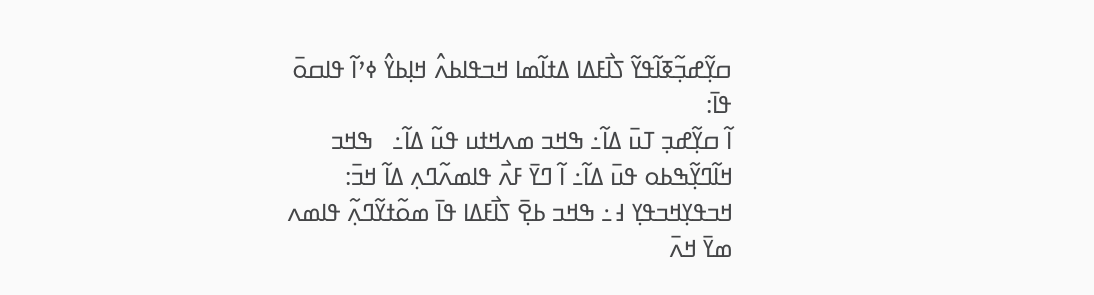ߛߌ߲߬ߝߏ߲߬ߧߊ߬ߟߌ߬ ߖߊ߯ߓߡߊ ߡߙߊ߬ߘߊ ߞߏߟߊߕߍ߮ ߞߊ߲ߕߌ߮ ߦߴߊ߬ ߟߊߛߋ߫ ߟߊ߫:
ߊ߬ ߛߌ߲߬ߝߏ߲ ߠߎ߫ ߡߊ߬߸ ߒߞߏ ߘߍߞߙߎ ߟߎ߬ ߡߊ߬߸   ߒߞߏ ߞߊ߬ߣߌ߲߬ߒߕߋ ߟߎ߫ ߡߊ߬߸ ߊ߬ ߣߌ߫ ߓߍ߯ ߟߊߘߍ߬ߣߍ߲ ߡߊ߬ ߞߏ߫:
ߞߏߟߌ߲ߞߏߟߌ߲ ߃߸ ߒߞߏ ߕߐ߲߫ ߖߊ߯ߓߡߊ ߟߊ߫ ߘߋ߬ߙߌ߬ߣߍ߲߬ ߟߊߘߍ  ߘߌ߫ ߞߍ߫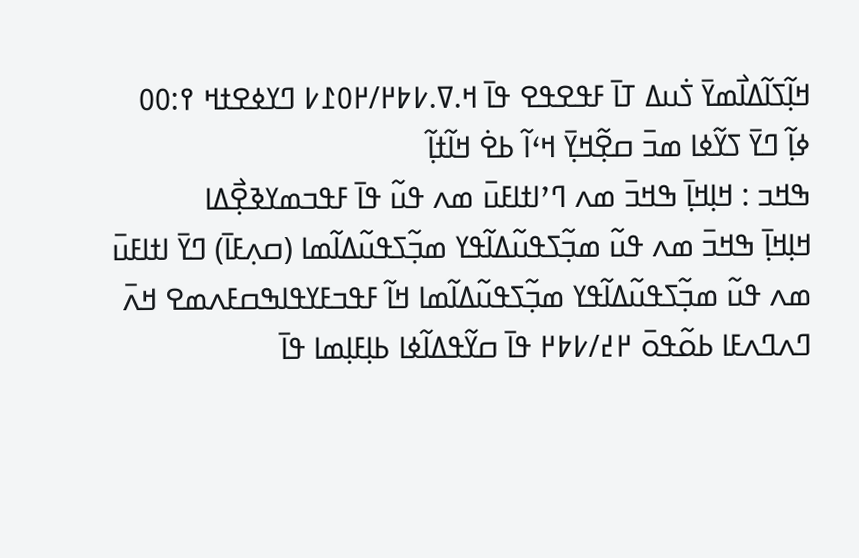ߞߊ߲߬ߖߊ߬ߡߊ߯ߘߌ߫ ߖ߭ߎߡ ߠߊ߫ ߓߟߐߟߐ ߟߊ߫ ߞ.ߜ.߇߈߂/߂߀߁߇ ߣߌߦߐߙߞ ߉:߀߀
ߦߊ߲߬ ߣߌ߫ ߖߌ߬ߦߊ ߘߏ߫ ߛߐ߲߬ߞߌ߲߫ ߞߵߊ߬ ߕߐ߭ ߞߊ߬ߙߊ߲߬
ߒߞߏ : ߞߊ߲ߞߊ߲߫ ߒߞߏ߫ ߘߍ ߣߴߊߙߊߓߎ߫ ߘߍ ߟߎ߬ ߟߊ߫ ߓߟߏߘߌߢߐ߲߯ߡߊ
ߞߊ߲ߞߊ߲߫ ߒߞߏ߫ ߘߍ ߟߎ߬ ߘߏ߲߬ߖߟߎ߬ߡߊ߬ߟߌ ߘߏ߲߬ߖߟߎ߬ߡߊ߬ߘߊ (ߛߍ߲ߓߊ߫) ߣߌ߫ ߊߙߊߓߎ߫ ߘߍ ߟߎ߬ ߘߏ߲߬ߖߟߎ߬ߡߊ߬ߟߌ ߘߏ߲߬ߖߟߎ߬ߡߊ߬ߘߊ ߞߊ߬ ߓߟߏߓߌߟߊߒߛߓߍߘߐ ߞߍ߫  ߣߍߣߍߓߊ ߕߋ߬ߟߋ߫ ߂߄/߇߈߂ ߟߊ߫ ߛߌ߬ߟߡߊ߬ߦߊ ߕߊ߲ߓߊ߲ߘߊ ߟߊ߫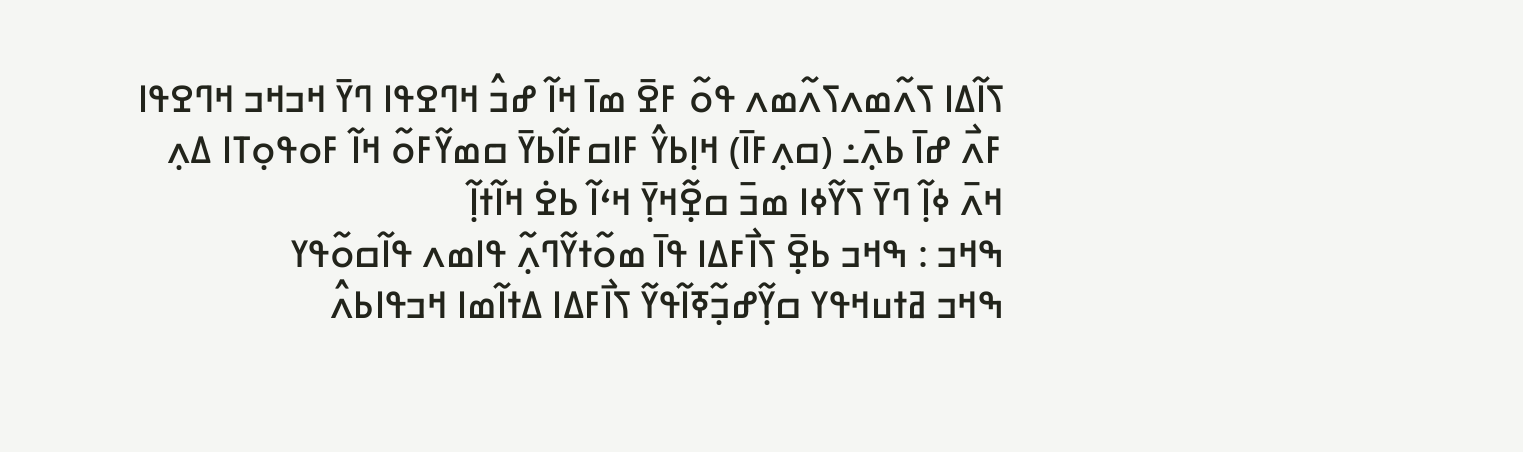ߖߊ߬ߡߊ ߖߍ߬ߘߍߖߍ߬ߘߍ ߟߋ߬ ߓߐ߫ ߘߊ߫ ߞߊ߬ ߝߏ߮ ߞߣߐߟߊ ߣߌ߫ ߞߏߞߏ ߞߣߐߟߊ ߓߍ߯ ߝߊ߫ ߕߍ߲߫߸ (ߛߍ߲ߓߊ߫) ߞߊ߲ߕߌ߮ ߓߊߛߓߊ߬ߕߌ߫ ߛߘߌ߬ߓߋ߬ ߞߊ߬ ߓߋߟߋ߲ߠߊ ߡߍ߲ ߞߍ߫ ߦߊ߲߬ ߣߌ߫ ߖߌ߬ߦߊ ߘߏ߫ ߛߐ߲߬ߞߌ߲߫ ߞߵߊ߬ ߕߐ߭ ߞߊ߬ߙߊ߲߬
ߒߞߏ : ߒߞߏ ߕߐ߲߫ ߖߊ߯ߓߡߊ ߟߊ߫ ߘߋ߬ߙߌ߬ߣߍ߲߬ ߟߊߘߍ ߟߊ߬ߛߋ߬ߟߌ
ߒߞߏ ߥߙߎߞߟߌ ߛߌ߲߬ߝߏ߲߬ߧߊ߬ߟߌ߬ ߖߊ߯ߓߡߊ ߡߙߊ߬ߘߊ ߞߏߟߊߕߍ߮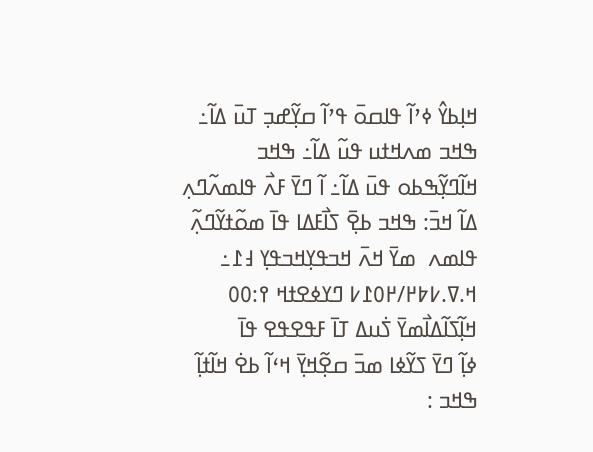ߞߊ߲ߕߌ߮ ߦߴߊ߬ ߟߊߛߋ߫ ߟߴߊ߬ ߛߌ߲߬ߝߏ߲ ߠߎ߫ ߡߊ߬߸ ߒߞߏ ߘߍߞߙߎ ߟߎ߬ ߡߊ߬߸ ߒߞߏ ߞߊ߬ߣߌ߲߬ߒߕߋ ߟߎ߫ ߡߊ߬߸ ߊ߬ ߣߌ߫ ߓߍ߯ ߟߊߘߍ߬ߣߍ߲ ߡߊ߬ ߞߏ߫: ߒߞߏ ߕߐ߲߫ ߖߊ߯ߓߡߊ ߟߊ߫ ߘߋ߬ߙߌ߬ߣߍ߲߬ ߟߊߘߍ  ߘߌ߫ ߞߍ߫ ߞߏߟߌ߲ߞߏߟߌ߲ ߃߁߸ ߞ.ߜ.߇߈߂/߂߀߁߇ ߣߌߦߐߙߞ ߉:߀߀ ߞߊ߲߬ߖߊ߬ߡߊ߯ߘߌ߫ ߖ߭ߎߡ ߠߊ߫ ߓߟߐߟߐ ߟߊ߫
ߦߊ߲߬ ߣߌ߫ ߖߌ߬ߦߊ ߘߏ߫ ߛߐ߲߬ߞߌ߲߫ ߞߵߊ߬ ߕߐ߭ ߞߊ߬ߙߊ߲߬
ߒߞߏ :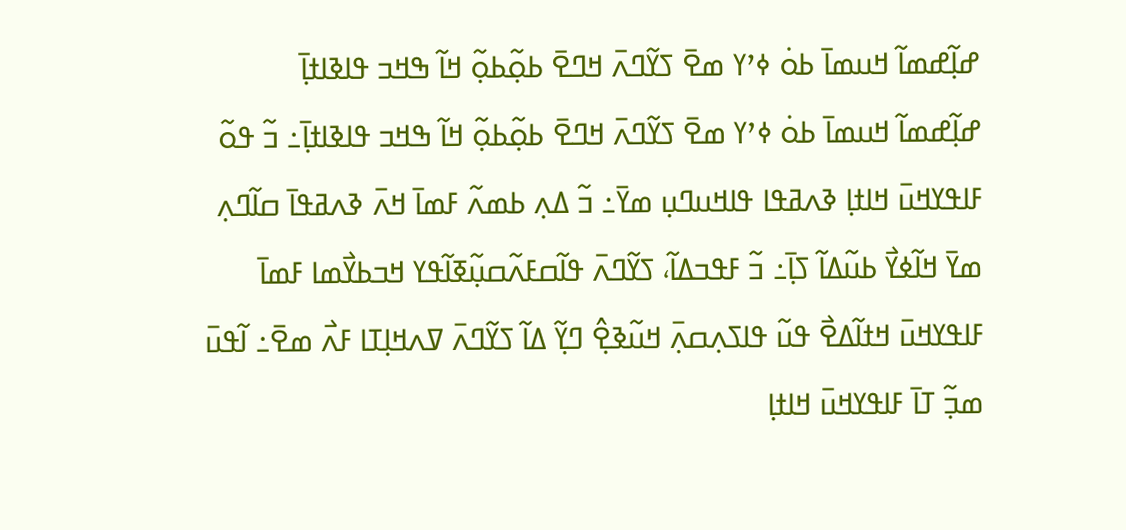ߝߊ߲߬ߝߘߊ߬ ߞߎߘߊ߫ ߕߋ߭ ߦߴߌ ߘߐ߫ ߖߌ߬ߣߍ߫ ߞߣߐ߫ ߕߋ߲߬ߕߋ߲߬ ߞߊ߬ ߒߞߏ ߟߊߢߊߙߊ߲߫
ߝߊ߲߬ߝߘߊ߬ ߞߎߘߊ߫ ߕߋ߭ ߦߴߌ ߘߐ߫ ߖߌ߬ߣߍ߫ ߞߣߐ߫ ߕߋ߲߬ߕߋ߲߬ ߞߊ߬ ߒߞߏ ߟߊߢߊߙߊ߲߫߸ ߏ߬ ߟߋ߬ ߓߊߟߌߞߎ߫ ߞߊߙߊ߲ ߢߍߥߟߊ ߟߊߞߎߣߎ߲ ߘߌ߫߸ ߏ߬ ߡߍ߲ ߕߘߍ߬ ߓߘߊ߫ ߞߍ߫ ߢߍߥߟߊ߫ ߛߊ߬ߣߍ߲ ߘߌ߫ ߞߊ߬ߦߌ߯ ߕߎ߬ߡߊ߬ ߖߊ߲߫߸ ߏ߬ ߓߟߏߡߊ߬، ߖߌ߬ߣߍ߫ ߟߊ߬ߛߓߍ߬ߛߎ߲߬ߧߊ߬ߟߌ ߞߏߕߌ߯ߘߊ ߓߘߊ߫ ߓߊߟߌߞߎ߫ ߞߙߊ߬ߡߐ߯ ߟߎ߬ ߟߊߖߍ߲ߛߍ߲߫ ߞߎ߬ߢߐ߲߮ ߣߌ߲߬ ߡߊ߬ ߖߌ߬ߣߍ߫ ߜߍߞߊ߲ߠߊ ߓߍ߯ ߘߐ߫߸ ߊ߬ߟߎ߫ ߘߏ߲߬ ߠߊ߫ ߓߊߟߌߞߎ߫ ߞߊߙߊ߲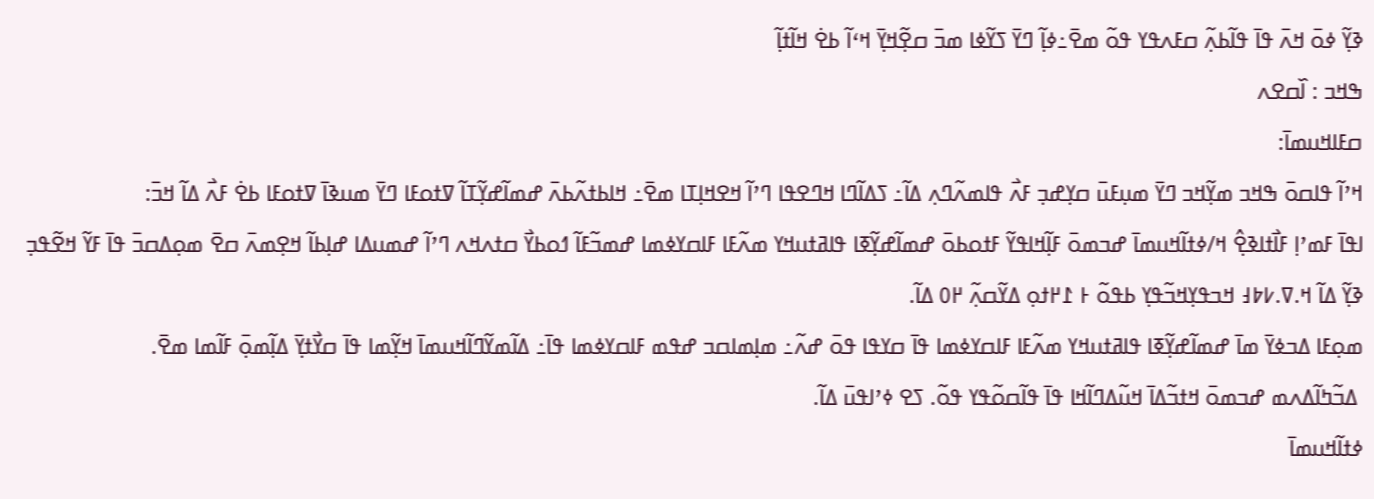ߢߌ߲߬ ߦߋ߫ ߞߍ߫ ߟߊ߫ ߟߊ߬ߕߍ߲߬ ߛߓߍߟߌ ߟߋ߬ ߘߐ߫߸ߦߊ߲߬ ߣߌ߫ ߖߌ߬ߦߊ ߘߏ߫ ߛߐ߲߬ߞߌ߲߫ ߞߵߊ߬ ߕߐ߭ ߞߊ߬ߙߊ߲߬
ߒߞߏ : ߊ߰ߛߐߍ
ߛߓߊߞߎߘߊ߫:
ߞߴߊ߬ ߟߊߛߋ߫ ߒߞߏ ߘߌ߲߬ߞߏ ߣߌ߫ ߘߎ߲ߓߎ߫ ߛߌ߲ߝߏ߲ ߓߍ߯ ߟߊߘߍ߬ߣߍ߲ ߡߊ߬߸ ߖߡߊ߬ߣߊ ߞߣߐߟߊ ߣߴߊ߬ ߞߐߞߊ߲ߠߊ ߘߐ߫߸ ߞߊߕߙߍ߬ߕߍ߫ ߝߘߊ߬ߝߌ߲߬ߠߊ߬ ߜߙߋߓߊ ߣߌ߫ ߘߎߢߊ߫ ߜߙߋߓߊ ߕߐ߭ ߓߍ߯ ߡߊ߬ ߞߏ߫:
ߊߟߊ߫ ߓߘߴߊ߲ ߓߊ߯ߙߊߢߐ߲߮ ߞ/ߦߙߊ߬ߞߎߘߊ߫ ߝߏߘߋ߫ ߓߊ߲߬ߞߊߟߌ߬ ߓߙߋߕߋ߫ ߝߘߊ߬ߝߌ߲߬ߧߊ ߟߊߥߙߎߞߌ ߘߍ߬ߓߊ ߓߊߛߌߦߘߊ ߝߘߏ߬ߓߊ߬ ߗߋߕߌ߯ ߛߙߍߞߍ ߣߴߊ߬ ߝߘߎߡߊ ߝߊ߲ߕߊ߬ ߞߐ߲ߘߍ߫ ߛߐ߫ ߘߋ߲ߡߛߏ߫ ߟߊ߫ ߓߌ߬ ߞߐ߬ߟߏ߲ ߢߌ߲߬ ߡߊ߬ ߞ.ߜ.߇߈߃ ߞߏߟߌ߲ߞߏ߬ߟߌ߲ ߕߟߋ߬ ߅ ߁߂ߙߋ߲ ߡߌ߬ߛߍ߲߬ ߂߀ ߡߊ߬.
ߘߋ߲ߓߊ ߡߏߦߌ߫ ߘߊ߫ ߝߘߊ߬ߝߌ߲߬ߧߊ ߟߊߥߙߎߞߌ ߘߍ߬ߓߊ ߓߊߛߌߦߘߊ ߟߊ߫ ߛߌߟߊ ߟߋ߫ ߝߍ߬߸ ߘߊ߲ߘߊߛߏ ߝߟߘ ߓߊߛߌߦߘߊ ߟߊ߫߸ ߡߊ߬ߘߌ߬ߣߊ߬ߞߎߘߊ߫ ߞߌ߲߬ߘߊ ߟߊ߫ ߛߌ߯ߙߌ߲߫ ߡߊ߲߬ߘߋ߲߫ ߓߊ߬ߘߊ ߘߐ߫.
 ߡߏ߬ߤߊ߬ߡߍߘ ߝߏߘߋ߫ ߞߙߏ߬ߡߊ߫ ߞߎ߬ߡߣߊ߬ߞߊ ߟߊ߫ ߟߊ߬ߛߋ߬ߟߌ ߟߋ߬. ߖߐ ߦߴߊߟߎ߫ ߡߊ߬.
ߦߙߊ߬ߞߎߘߊ߫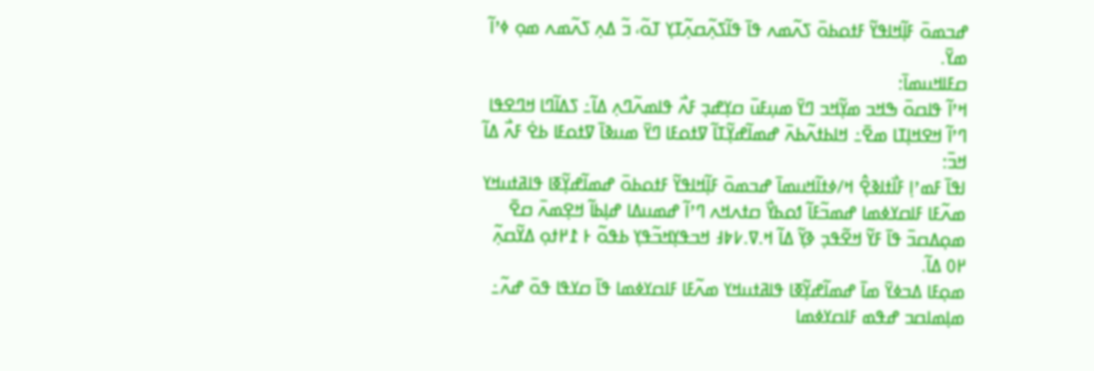ߝߏߘߋ߫ ߓߊ߲߬ߞߊߟߌ߬ ߓߙߋߕߋ߫ ߖߍ߬ߘߍ ߟߊ߫ ߟߊ߬ߖߍ߲߬ߛߍ߲߬ߠߌ߲ ߠߋ߬، ߏ߬ ߡߍ߲ ߖߍ߬ߘߍ ߘߋ߲ ߦߴߊ߬ ߘߌ߫.
ߛߓߊߞߎߘߊ߫:
ߞߴߊ߬ ߟߊߛߋ߫ ߒߞߏ ߘߌ߲߬ߞߏ ߣߌ߫ ߘߎ߲ߓߎ߫ ߛߌ߲ߝߏ߲ ߓߍ߯ ߟߊߘߍ߬ߣߍ߲ ߡߊ߬߸ ߖߡߊ߬ߣߊ ߞߣߐߟߊ ߣߴߊ߬ ߞߐߞߊ߲ߠߊ ߘߐ߫߸ ߞߊߕߙߍ߬ߕߍ߫ ߝߘߊ߬ߝߌ߲߬ߠߊ߬ ߜߙߋߓߊ ߣߌ߫ ߘߎߢߊ߫ ߜߙߋߓߊ ߕߐ߭ ߓߍ߯ ߡߊ߬ ߞߏ߫:
ߊߟߊ߫ ߓߘߴߊ߲ ߓߊ߯ߙߊߢߐ߲߮ ߞ/ߦߙߊ߬ߞߎߘߊ߫ ߝߏߘߋ߫ ߓߊ߲߬ߞߊߟߌ߬ ߓߙߋߕߋ߫ ߝߘߊ߬ߝߌ߲߬ߧߊ ߟߊߥߙߎߞߌ ߘߍ߬ߓߊ ߓߊߛߌߦߘߊ ߝߘߏ߬ߓߊ߬ ߗߋߕߌ߯ ߛߙߍߞߍ ߣߴߊ߬ ߝߘߎߡߊ ߝߊ߲ߕߊ߬ ߞߐ߲ߘߍ߫ ߛߐ߫ ߘߋ߲ߡߛߏ߫ ߟߊ߫ ߓߌ߬ ߞߐ߬ߟߏ߲ ߢߌ߲߬ ߡߊ߬ ߞ.ߜ.߇߈߃ ߞߏߟߌ߲ߞߏ߬ߟߌ߲ ߕߟߋ߬ ߅ ߁߂ߙߋ߲ ߡߌ߬ߛߍ߲߬ ߂߀ ߡߊ߬.
ߘߋ߲ߓߊ ߡߏߦߌ߫ ߘߊ߫ ߝߘߊ߬ߝߌ߲߬ߧߊ ߟߊߥߙߎߞߌ ߘߍ߬ߓߊ ߓߊߛߌߦߘߊ ߟߊ߫ ߛߌߟߊ ߟߋ߫ ߝߍ߬߸ ߘߊ߲ߘߊߛߏ ߝߟߘ ߓߊߛߌߦߘߊ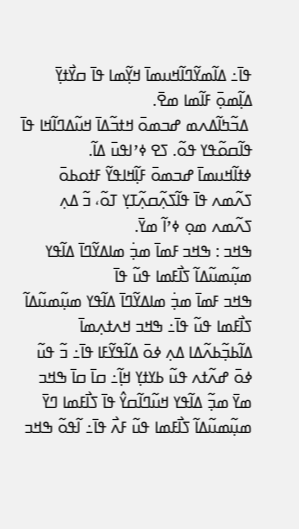ߟߊ߫߸ ߡߊ߬ߘߌ߬ߣߊ߬ߞߎߘߊ߫ ߞߌ߲߬ߘߊ ߟߊ߫ ߛߌ߯ߙߌ߲߫ ߡߊ߲߬ߘߋ߲߫ ߓߊ߬ߘߊ ߘߐ߫.
 ߡߏ߬ߤߊ߬ߡߍߘ ߝߏߘߋ߫ ߞߙߏ߬ߡߊ߫ ߞߎ߬ߡߣߊ߬ߞߊ ߟߊ߫ ߟߊ߬ߛߋ߬ߟߌ ߟߋ߬. ߖߐ ߦߴߊߟߎ߫ ߡߊ߬.
ߦߙߊ߬ߞߎߘߊ߫ ߝߏߘߋ߫ ߓߊ߲߬ߞߊߟߌ߬ ߓߙߋߕߋ߫ ߖߍ߬ߘߍ ߟߊ߫ ߟߊ߬ߖߍ߲߬ߛߍ߲߬ߠߌ߲ ߠߋ߬، ߏ߬ ߡߍ߲ ߖߍ߬ߘߍ ߘߋ߲ ߦߴߊ߬ ߘߌ߫.
ߒߞߏ : ߒߞߏ ߓߘߊ߫ ߘߏ߲߭ ߘߊߡߌ߬ߣߊ߫ ߡߊ߬ߟߌ ߘߎ߲߬ߘߎ߬ߡߊ߬ ߖߊ߯ߓߘߊ ߟߎ߬ ߟߊ߫
ߒߞߏ ߓߘߊ߫ ߘߏ߲߭ ߘߊߡߌ߬ߣߊ߫ ߡߊ߬ߟߌ ߘߎ߲߬ߘߎ߬ߡߊ߬ ߖߊ߯ߓߘߊ ߟߎ߬ ߟߊ߫߸ ߒߞߏ ߞߍߙߍ߲ߘߊ߫ ߡߊ߬ߕߏ߲߬ߕߍ߬ߡߊ ߡߍ߲ ߦߋ߫ ߡߊ߬ߟߌ߬ߓߊ ߟߊ߫߸ ߏ߬ ߟߎ߬ ߦߋ߫ ߝߍ߬ߙߍ ߟߎ߬ ߕߌߙߌ߲ ߞߊ߲߬߸ ߛߊ߫ ߛߊ߫ ߒߞߏ ߘߌ߫ ߘߏ߲߬ ߡߊ߬ߟߌ ߞߎ߬ߣߊ߬ߛߌ߮ ߟߊ߫ ߖߊ߯ߓߘߊ ߣߌ߫ ߘߎ߲߬ߘߎ߬ߡߊ߬ ߖߊ߯ߓߘߊ ߟߎ߬ ߓߍ߯ ߟߊ߫߸ ߊ߬ߟߋ߬ ߒߞߏ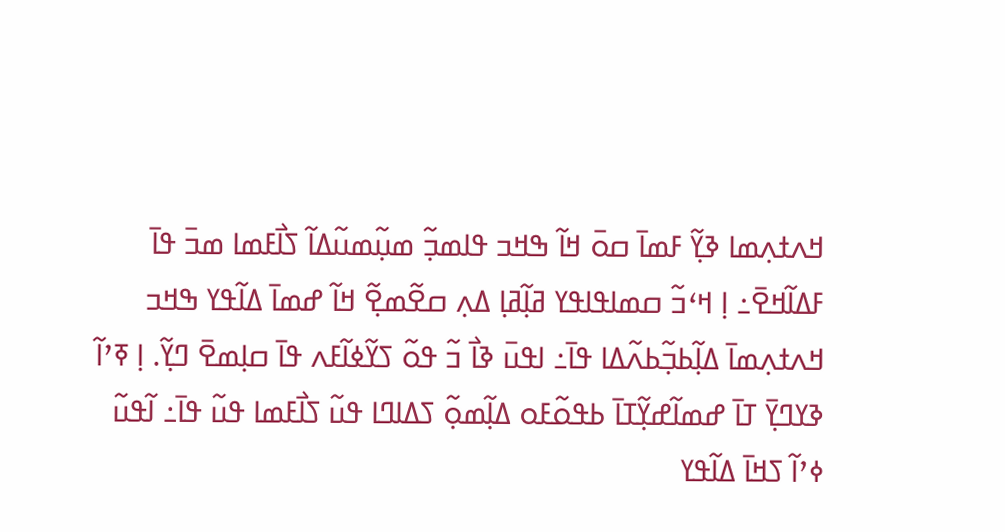ߞߍߙߍ߲ߘߊ ߢߌ߲߬ ߓߘߊ߫ ߛߋ߫ ߞߊ߬ ߒߞߏ ߟߊߘߏ߲߬ ߘߎ߲߬ߘߎ߬ߡߊ߬ ߖߊ߯ߓߘߊ ߘߏ߫ ߟߊ߫ ߓߡߊ߬ߞߐ߫߸ ߊ߲ ߞߵߏ߬ ߛߘߊߟߊߟߌ ߥߊ߲߬ߥߊ߲ ߡߍ߲ ߛߐ߬ߘߐ߲߬ ߞߊ߬ ߝߘߊ߫ ߡߊ߬ߟߌ ߒߞߏ ߞߍߙߍ߲ߘߊ߫ ߡߊ߲߬ߕߏ߲߬ߕߍ߬ߡߊ ߟߊ߫߸ ߊߟߎ߫ ߢߊ߯ ߏ߬ ߟߋ߬ ߖߌ߬ߦߊ߬ߓߍ ߟߊ߫ ߛߊ߲ߘߐ߫ ߣߌ߲߬. ߊ߲ ߧߴߊ߬ ߢߌߣߌ߲߫ ߠߊ߫ ߝߘߊ߬ߝߌ߲߬ߠߊ߫ ߕߟߋ߬ߓߋ ߡߊ߲߬ߘߋ߲߬ ߖߡߊߣߊ ߟߎ߬ ߖߊ߯ߓߘߊ ߟߎ߬ ߟߊ߫߸ ߊ߬ߟߎ߬ ߦߴߊ߬ ߖߞߊ߫ ߡߊ߬ߟߌ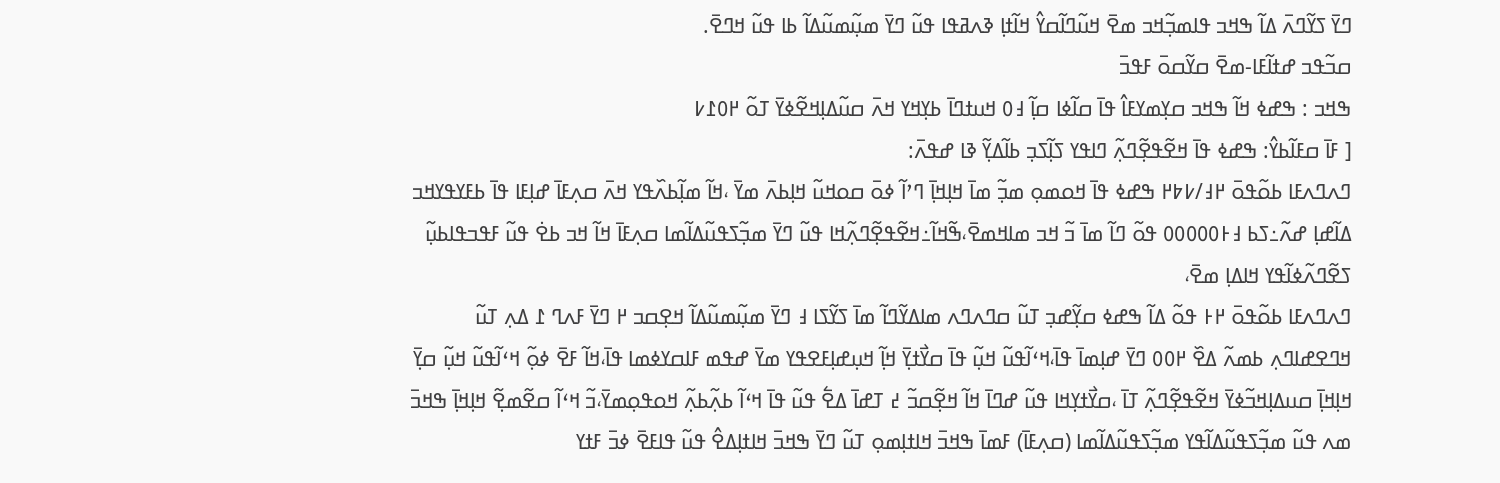ߣߌ߫ ߖߌ߬ߣߍ߫ ߡߊ߬ ߒߞߏ ߟߊߘߏ߲߬ߞߏ ߘߐ߫ ߞߎ߬ߣߊ߬ߛߌ߮ ߞߊ߬ߙߊ߲ ߢߍߥߟߊ ߟߎ߬ ߣߌ߫ ߘߎ߲߬ߘߎ߬ߡߊ߬ ߕߊ ߟߎ߬ ߞߣߐ߫.
ߛߏ߬ߟߏ ߝߙߊ߬ߓߊ-ߘߐ߫ ߛߌ߬ߛߋ߫ ߓߟߏ߫
ߒߞߏ : ߒߝߦ ߞߊ߬ ߒߞߏ ߛߌ߲ߘߌߓߊ߮ ߟߊ߫ ߛߊ߬ߦߊ ߛߊ߲߬ ߃߀ ߞߎߙߣߊ߫ ߕߌ߲ߞߌ ߞߍ߫ ߛߎ߬ߡߊ߲ߞߐ߬ߦߌ߫ ߠߋ߬ ߂߀߁߇
[ ߓߊ߫ ߛߓߊ߬ߕߌ߮: ߒߝߦ ߟߊ߫ ߞߐ߬ߟߐ߲߬ߣߍ߲߬ ߣߊߟߌ ߖߊ߲߬ߖߏ߲ ߕߊ߬ߡߌ߲߬ ߢߊ ߝߟߍ߫:
ߣߍߣߍߓߊ ߕߋ߬ߟߋ߫ ߂߃/߇߈߂ ߒߝߦ ߟߊ߫ ߞߋߘߋ߲ ߘߏ߲߬ ߘߊ߫ ߞߊ߲ߞߊ߲߫ ߣߴߊ߬ ߦߋ߫ ߛߋߞߎ߬ ߞߊ߲ߕߍ߫ ߘߌ߫ ،ߞߊ߬ ߘߊ߲߬ߕߍ߰ߟߌ ߞߍ߫ ߛߍ߲ߓߊ߫ ߝߊ߲ߓߊ ߟߊ߫ ߕߓߌߟߌߞߏ ߡߊ߬ߝߊ߲ ߝߍ߬߸ߖߕ ߃߅߀߀߀߀߀ ߟߋ߬ ߣߊ߬ ߘߊ߫ ߏ߬ ߞߏ ߘߊߞߘߐ߫،ߒ߬ߞߊ߬߸ߞߐ߬ߟߐ߲߬ߣߍ߲߬ߞߊ ߟߎ߬ ߣߌ߫ ߘߏ߲߬ߖߟߎ߬ߡߊ߬ߘߊ ߛߍ߲ߓߊ߫ ߞߊ߬ ߞߏ ߕߐ߭ ߟߎ߬ ߓߟߏߟߊߕߎ߲߬ ߖߐ߬ߣߍ߬ߦߊ߬ߟߌ ߞߊߡߊ߲ ߘߐ߫،
ߣߍߣߍߓߊ ߕߋ߬ߟߋ߫ ߂߅ ߟߋ߬ ߡߊ߬ ߒߝߦ ߛߌ߲߬ߝߏ߲ ߠߎ߬ ߛߣߍߣߍ ߘߊߡߌ߬ߣߊ߬ ߘߊ߫ ߖߌ߬ߖߊ ߃ ߣߌ߫ ߘߎ߲߬ߘߎ߬ߡߊ߬ ߞߐ߲ߛߏ ߂ ߣߌ߫ ߓߍߣ ߁ ߡߍ߲ ߠߎ߬ ߞߣߐߝߊߣߍ߲ ߕߘߍ߬ ߡߐ߰ ߂߀߀ ߣߌ߫ ߝߊ߲ߘߊ߫ ߟߊ߫،ߞߵߊ߬ߟߎ߬ ߞߎ߲߬ ߟߊ߫ ߛߌ߯ߙߌ߲߫ ߞߊ߲߬ ߞߎ߲ߝߊ߲ߓߐߟߌ ߘߌ߫ ߝߟߘ ߓߊߛߌߦߘߊ ߟߊ߫،ߞߊ߬ ߓߐ߫ ߦߋ߲߬ ߞߵߊ߬ߟߎ߬ ߞߎ߲߬ ߛߌ߲߫ ߞߊ߲ߞߊ߲߫ ߛߎߡߊ߲ߞߏ߬ߦߌ߫ ߞߐ߬ߟߐ߲߬ߣߍ߲߬ ߠߊ߫ ،ߛߌ߯ߙߌ߲ߞߊ ߟߎ߬ ߝߣߊ߫ ߞߊ߬ ߞߐ߲߬ߛߏ߬ ߄ ߠߝߊ߫ ߡߐ߱ ߟߎ߬ ߟߊ߫ ߞߵߊ߬ ߕߍ߲߬ߕߍ߲߬ ߞߋߟߋ߲ߘߌ߫،ߏ߬ ߞߵߊ߬ ߛߐ߬ߘߐ߲߬ ߞߊ߲ߞߊ߲߫ ߒߞߏ߫ ߘߍ ߟߎ߬ ߘߏ߲߬ߖߟߎ߬ߡߊ߬ߟߌ ߘߏ߲߬ߖߟߎ߬ߡߊ߬ߘߊ (ߛߍ߲ߓߊ߫) ߓߘߊ߫ ߒߞߏ߫ ߞߊߙߊ߲ߘߋ߲ ߠߎ߬ ߣߌ߫ ߒߞߏ߫ ߞߊߙߊ߲ߡߐ߮ ߟߎ߬ ߟߊߓߐ߫ ߦߏ߫ ߓߙߌ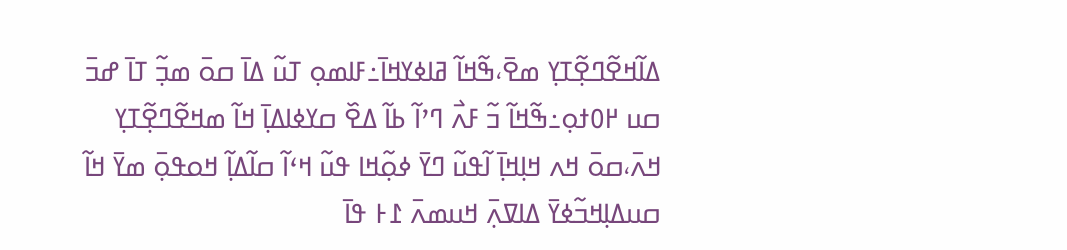ߡߊ߬ߞߐ߬ߣߐ߲߬ߠߌ߲ ߘߐ߫،ߒ߬ߞߊ߬ ߥߊߦߌߞߊ߫߸ߓߊߘߋ߲ ߠߎ߬ ߡߊ߫ ߛߋ߫ ߘߏ߲߬ ߠߊ߫ ߝߏ߫ ߛߎ ߂߀ߙߋ߲߸ߒ߬ߞߊ߬ ߏ߬ ߓߍ߯ ߣߴߊ߬ ߕߊ߬ ߡߐ߰ ߛߌߦߊߡߊ߲߫ ߞߊ߬ ߘߞߐ߬ߣߐ߲߬ߠߌ߲ ߞߍ߫،ߛߋ߫ ߞߍ ߞߊ߲ߞߊ߲߫ ߊ߬ߟߎ߬ ߣߌ߫ ߦߋ߲߬ߞߊ ߟߎ߬ ߞߵߊ߬ ߛߊ߬ߡߊ߲߬ ߞߋߟߋ߲߫ ߘߌ߫ ߞߊ߬ ߛߎߡߊ߲ߞߏ߬ߦߌ߫ ߡߊߜߍ߲߫ ߞߎߘߍ߫ ߁߅ ߟߊ߫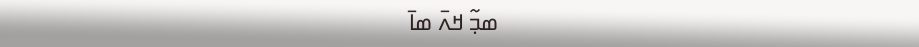ߘߏ߲߬ ߞߍ߫ ߘߊ߫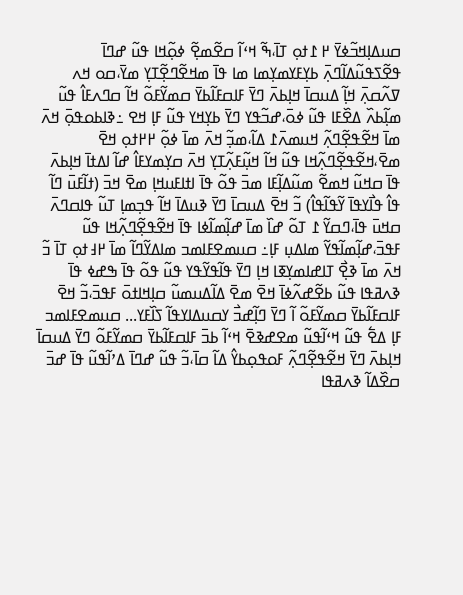ߛߎߡߊ߲ߞߏ߬ߦߌ߫ ߂ ߁ߙߋ߲ ߠߊ߫،ߒ߬ ߞߵߊ߬ ߛߐ߬ߘߐ߲߬ ߦߋ߲߬ߞߊ ߟߎ߬ ߝߣߊ߫ ߟߐ߬ߖߟߎ߬ߡߊ߬ߣߍ߲߫ ߕߌ߲ߓߌߘߌ߲ߘߊ ߘߊ ߟߊ߫ ߘߞߐ߬ߣߐ߲߬ߠߌ߲ ߘߌ߫،ߛߋ ߞߍ ߜߍ߬ߛߍ߲߫ ߞߊ߲߬ ߡߎߛߊ߫ ߞߊ߲ߕߍ߫ ߣߌ߫ ߓߊߛߓߊ߬ߕߌ߫ ߛߘߌ߬ߓߋ߬ ߞߊ߬ ߛߣߍߓߊ߮ ߟߎ߬ ߘߊ߲߬ߕߍ߰ ߡߐ߰ߓߊ ߟߎ߬ ߦߋ߫،ߝߏ߬ߟߌ ߣߌ߫ ߕߌ߲ߞߌ ߟߎ߬ ߓߊ߲ ߞߐ ߸ߢߊߕߋߟߋ߲߫ ߞߍ߫ ߘߊ߫ ߞߐ߬ߟߐ߲߬ߣߍ߲߬ ߞߎߘߍ߫߁ ߡߊ߬،ߘߏ߲߬ ߞߍ߫ ߘߊ߫ ߦߋ߲߬ ߂߂ߙߋ߲ ߞߐ߫ ߘߐ߫،ߞߐ߬ߟߐ߲߬ߣߍ߲߬ߞߊ ߟߎ߬ ߞߊ߬ ߞߎ߲߬ߓߍ߲߬ߠߌ߲ ߞߍ߫ ߛߌ߲ߘߌߓߊ߮ ߝߊ߬ ߊߡߙߊ߫ ߞߊ߲ߕߍ߫ ߟߊ߫ ߛߞߎ߬ ߞߘߐ߬ ߘߎ߬ߡߊ߲߬ߓߊ ߘߏ߫ ߟߋ߬ ߟߊ߫ ߊߙߊߓߎߞߊ߲ ߘߐ߫ ߞߏ߫ (ߙߊ߬ߓߎ߫ ߣߊ߬ ߟߊ߮ ߟߊ߯ߌߟߊ߫ ߌ߬ߟߊ߬ߟߊ߮) ߏ߬ ߞߐ߫ ߡߎߛߊ߫ ߣߌ߫ ߢߎߡߊ߫ ߞߊ߬ ߟߏ߲ߘߊ߲ ߠߎ߬ ߟߊߛߣߍ߫ ߛߞߎ߫ ߟߊ߫،ߣߛߌ߬ ߁ ߠߋ߬ ߝߊ߰ ߘߊ߫ ߝߊ߲߬ߘߊ߬ߦߊ ߟߊ߫ ߞߐ߬ߟߐ߲߬ߣߍ߲߬ߞߊ ߟߎ߬ ߓߟߏ߫،ߝߊ߲߬ߘߊ߬ߟߌ߬ ߘߊߡߎ߲ ߓߊ߲߸ ߛߎߘߐߓߊߘߏ ߘߊߡߌ߬ߣߊ߬ ߘߊ߫ ߂߃ߙߋ߲ ߠߊ߫ ߏ߬  ߞߍ߫ ߘߊ߫ ߢߐ߲߯ ߠߊߝߊߘߌ߲ߧߊ ߞߊ߲ ߣߌ߫ ߟߊ߬ߟߌ߬ߟߌ ߟߎ߬ ߟߋ߬ ߟߊ߫ ߒߝߦ ߟߊ߫ ߢߍߥߟߊ ߟߎ߬ ߕߐ߬ߝߍ߬ߦߊ߫ ߞߐ߫ ߘߐ߫ ߡߊ߬ߡߎߘߎ߬ ߛߊ߲ߞߊߙߋ߫ ߓߟߏ߫،ߏ߬ ߞߐ߫ ߓߊߛߓߊ߬ߕߌ߫ ߛߘߌ߬ߓߋ߬ ߊ߬ ߣߌ߫ ߣߊ߲߬ߝߏ߯ ߌߛߎߡߊߌߟߊ߬ ߖߊ߰ߓߌ... ߛߎߘߐߓߊߘߏ ߓߊ߲ ߡߐ߱ ߟߎ߬ ߞߵߊ߬ߟߎ߬ ߘߐߝߢߐ߫ ߞߵߊ߬ ߕߏ߫ ߓߊߛߓߊ߬ߕߌ߫ ߛߘߌ߬ߓߋ߬ ߣߌ߫ ߡߎߛߊ߫ ߞߊ߲ߕߍ߫ ߣߌ߫ ߞߐ߬ߟߐ߲߬ߣߍ߲߬ ߓߋߟߋ߲ߕߌ߮ ߡߊ߬ ߛߊ߫،ߏ߬ ߟߎ߬ ߝߣߊ߫ ߡߴߊ߬ߟߎ߬ ߟߊ߫ ߝߏ߫ ߛߐ߰ߡߊ߬ ߢߍߥߟߊ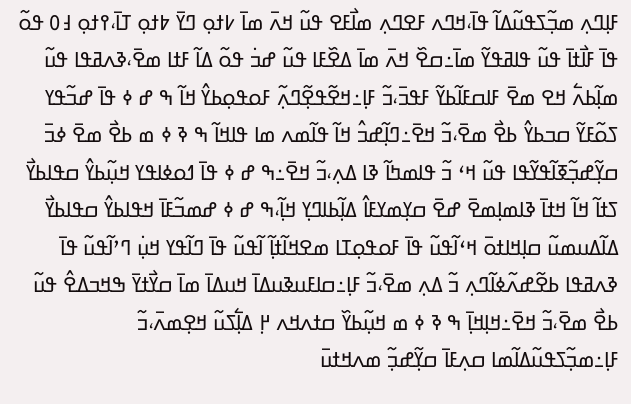ߓߊ߲ߣߍ߲ ߘߏ߲߬ߖߟߎ߬ߡߊ߬ ߟߊ߫،ߞߣߍ ߓߐߣߍ߲ ߘߊ߯ߓߐ ߟߎ߬ ߞߍ߫ ߘߊ߫ ߇ߙߋ߲ ߣߌ߫ ߈ߙߋ߲ ߠߊ߫،߉ߙߋ߲ ߃߀ ߟߋ߬ ߟߊ߫ ߓߊ߯ߙߊ߫ ߟߎ߬ ߟߊߥߟߌ߬ ߘߊ߫߸ߛߐ߰ ߞߍ߫ ߘߊ߫ ߡߐ߰ߓߊ ߟߎ߬ ߝߏ߭ ߟߋ߬ ߡߊ߬ ߓߙߊ ߘߐ߫،ߢߍߥߟߊ ߟߎ߬ ߘߊ߲߬ߕߍ߱ ߞߐ ߘߐ߫ ߓߊߛߓߊ߬ߕߌ߬ ߓߟߏ߫،ߏ߬ ߓߊ߲߸ߞߐ߬ߟߐ߲߬ߣߍ߲߬ ߓߋߟߋ߲ߕߌ߮ ߞߊ߬ ߒ ߝ ߦ ߟߊ߫ ߝߏ߬ߟߌ ߖߋ߬ߓߌ߬ ߛߏߕߌ߮ ߕߐ߯ ߘߐ߫،ߏ߬ ߞߐ߫߸ߣߊ߲߬ߝߏ߮ ߞߊ߬ ߟߊ߬ߘߍ ߘߊ ߟߊߞߊ߬ ߒ ߢ ߦ ߘ ߕߐ߯ ߘߐ߫ ߦߏ߫ ߛߌ߲߬ߝߏ߲߬ߧߊ߬ߟߌ߬ߟߊ ߟߎ߬ ߞߵ ߏ߬ ߟߊߘߤߊ߬ ߢߊ ߡߍ߲،ߏ߬ ߞߐ߫߸ߒ ߝ ߦ ߟߊ߫ ߗߋߦߊߟߌ ߞߎ߲߬ߕߌ߮ ߛߟߊߕߌ߯ ߖߙߊ߬ ߞߊ߬ ߞߙߊ߫ ߢߊߘߊ߲ߘߐ߫ ߝߐ߫ ߛߌ߲ߘߌߓߊ߮ ߡߊ߲߬ߕߊߣߌ߲ ߞߊ߲߬،ߒ ߝ ߦ ߝߘߏ߬ߓߊ߫ ߞߟߊߕߌ߮ ߛߟߊߕߌ߯ ߡߊ߬ߡߎߘߎ߬ ߛߊ߲ߞߊߙߋ߫ ߞߵߊ߬ߟߎ߬ ߟߊ߫ ߓߋߟߋ߲ߠߊ ߘߐߞߊ߬ߙߊ߲߬ ߊ߬ߟߎ߬ ߟߊ߫ ߣߊ߬ߟߌ ߞߎ߲߭ ߣߴߊ߬ߟߎ߬ ߟߊ߫ ߢߍߥߟߊ ߕߐ߬ߝߍ߬ߦߊ߬ߣߍ߲ ߏ߬ ߡߍ߲ ߘߐ߫،ߏ߬ ߓߊ߲߸ߛߊߓߎߢߎߡߊ߫ ߞߎߡߊ߫ ߘߊ߫ ߛߌ߯ߙߌ߫ ߒߞߏߡߐ߮ ߟߎ߬ ߕߐ߯ ߘߐ߫،ߏ߬ ߞߐ߫߸ߞߊ߲ߞߊ߲߫ ߒ ߢ ߦ ߘ ߞߎ߲߬ߕߌ߰ ߛߙߍߞߍ ߂߲ ߡߊ߲߱ߖߎ߬ ߞߐ߲ߘߍ߫،ߏ߬ ߓߊ߲߸ߘߏ߲߬ߖߟߎ߬ߡߊ߬ߘߊ ߛߍ߲ߓߊ߫ ߛߌ߲߬ߝߏ߲߬ ߘߍߞߙߎ߫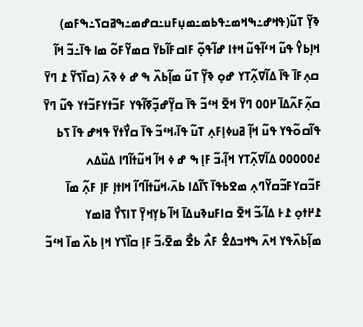ߢߌ߲߬ ߠߎ߬(ߟߞߝ߸ߒߞߘ߸ߟߕߘ߸ߘߎ߲ߓߎ߸ߛߝߘ߸ߒߥߛߖ߸ߒߓߘ) ߞߊ߲ߕߌ߮ ߟߎ߬ ߞߵߊ߬ߟߎ߬ ߞߙߊ ߝߊ߬ߟߋ߲߬ ߓߊߛߓߊ߬ߕߌ߫ ߛߘߌ߬ߓߋ߬ ߘߊ ߟߊ߫߸ߏ߬ ߞߊ߬ ߛߍ߲ߓߊ߫ ߟߊ߫ ߡߊ߬ߜߍ߲߬ߠߌ ߝߋ߲ ߢߌ߲߬ ߠߎ߬ ߘߊ߲߬ߕߍ߰ ߒ ߝ ߦ ߢߍ߫ (ߛߊ߰ߖߌ߬ ߁ ߣߌ߫ ߛߍ߲߬ߓߍ߬ߡߊ߫ ߂߀߀ ߣߌ߫ ߞߐ߫ ߞߵߏ߬ ߟߊ߫ ߛߌ߲߬ߝߏ߲߬ߧߊ߬ߟߌ ߓߏ߬ߙߌߓߏ߬ߙߌ ߟߎ߬ ߣߌ߫ ߟߊ߬ߛߋ߬ߟߌ ߟߎ߬ ߞߊ߲߬ ߥߎߦߊ߲ߓߍ߲ ߠߎ߬ ߟߊ߫،ߞߵߏ߬ ߟߊ߫ ߛߌ߯ߙߌ߫ ߟߞߝ ߟߊ߫ ߖߕ ߄߀߀߀߀߀ ߡߊ߬ߜߍ߲߬ߠߌ ߞߊ߲߬،ߏ߬ ߓߊ߲ ߒ ߝ ߦ ߞߊ߬ ߞߎ߬ߙߊ߬ߣߊ ߡߎ߰ߡߍ ߓߏ߬ߛߌߓߏ߬ߛߌ߬ߣߍ߲ ߘߐߕߟߊ߫ ߖߊ߬ߡߊ ߕߍ߫،ߞߎ߬ߙߊ߬ߣߊ߬ ߞߊߙߊ߲ ߓߊ߲ ߓߍ߲߬ ߘߊ߫ ߁߂ߙߋ߲ ߁߅ ߡߊ߬،ߏ߬ ߞߐ߫ ߛߊߓߎߢߎߡߊ߫ ߞߊ߬ ߕߌ߲ߞߌ߲߫ ߠߊߖߌ߯ ߥߊߘߌ ߘߊ߲߬ߕߍ߰ߟߌ ߞߍ߫ ߒߞߏߡߐ߮ ߓߍ߯ ߕߐ߯ ߘߐ߫،ߏ߬ ߓߊ߲ ߛߊ߰ߖߌ ߞߊ߲ ߕߍ߰ ߘߊ߫ ߞߵߏ߬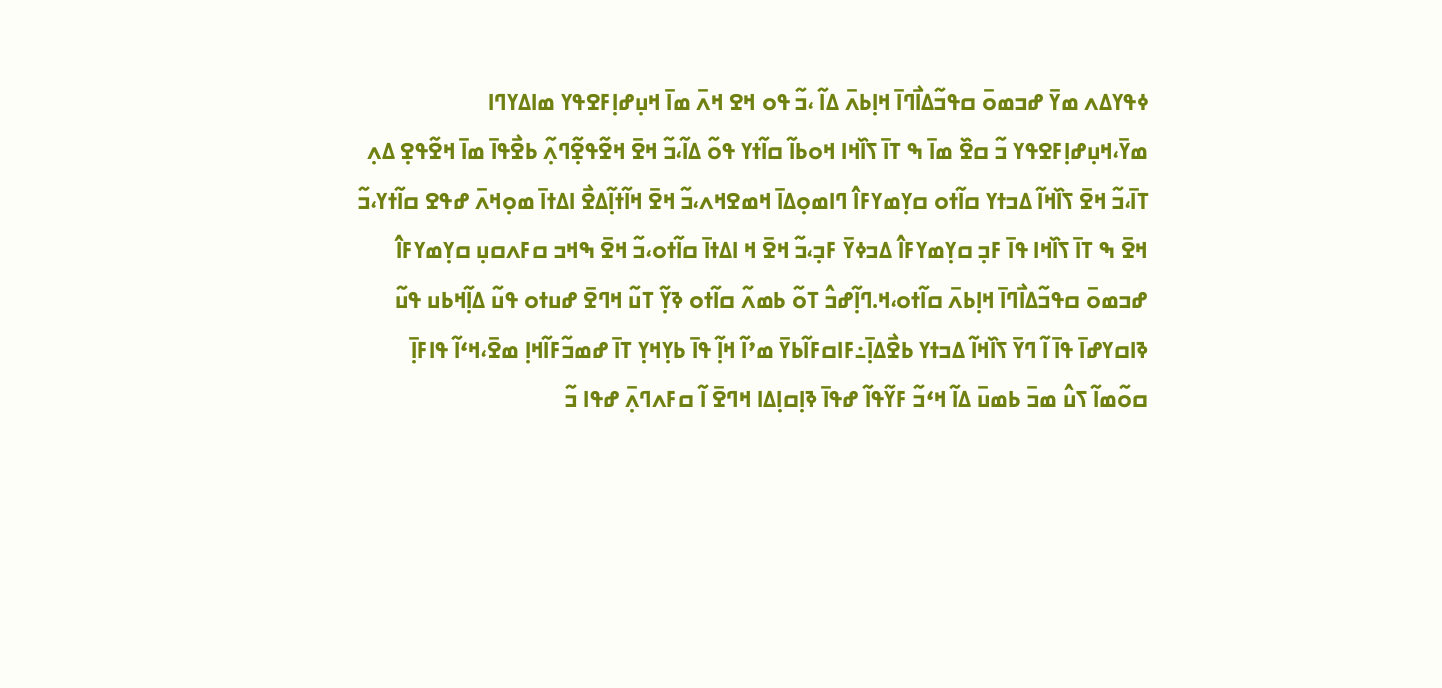ߦߟߌߡߍ ߘߌ߫ ߝߏߘߋ߫ ߛߟߏ߬ߡߊ߯ߣߊ߫ ߞߊ߲ߕߍ߫ ߡߊ߬ ،ߏ߬ ߟߋ ߞߐ ߞߍ߫ ߘߊ߫ ߞߎ߲ߝߊ߲ߓߐߟߌ ߘߊߡߌߣߊ ߘߌ߫،ߞߎ߲ߝߊ߲ߓߐߟߌ ߏ߬ ߛߐ߰ ߘߊ߫ ߒ ߠߊ߫ ߖߊ߰ߞߊ ߞߋߕߊ߬ ߛߊ߬ߙߌ ߟߋ߬ ߡߊ߬،ߏ߬ ߞߐ߫ ߞߐ߬ߟߐ߲߬ߣߍ߲߬ ߕߐ߯ߟߊ߫ ߘߊ߫ ߞߐ߬ߟߐ߲ ߡߍ߲ ߠߊ߫،ߏ߬ ߞߐ߫ ߖߊ߰ߞߊ߬ ߡߏߙߌ ߛߊ߬ߙߋ ߛߌ߲ߘߌߓߊ߮ ߣߊߘߋ߲ߡߊ߫ ߞߘߐߞߍ،ߏ߬ ߞߐ߫ ߞߊ߬ߙߊ߲߬ߡߐ߯ ߊߡߙߊ߫ ߘߋ߲ߞߍ߫ ߝߟߐ ߛߊ߬ߙߌ،ߏ߬ ߞߐ߫ ߒ ߠߊ߫ ߖߊ߰ߞߊ ߟߊ߫ ߓߏ߲ ߛߌ߲ߘߌߓߊ߮ ߡߏߦߌ߫ ߓߏ߲،ߏ߬ ߞߐ߫ ߞ ߊߡߙߊ߫ ߛߊ߬ߙߋ،ߏ߬ ߞߐ߫ ߒߞߏ ߛߓߍߛߎ߲ ߛߌ߲ߘߌߓߊ߮ ߝߏߘߋ߫ ߛߟߏ߬ߡߊ߯ߣߊ߫ ߞߊ߲ߕߍ߫ ߛߊ߬ߙߋ،ߞ.ߣߊ߲߬ߝߏ߮ ߠߋ߬ ߕߘߍ߬ ߛߊ߬ߙߋ ߢߌ߲߬ ߠߎ߬ ߞߣߐ߫ ߝߎߙߋ ߟߎ߬ ߡߊ߲߬ߞߕߎ ߟߎ߬ ߢߊߛߌߝߊ߫ ߟߊ߫ ߊ߬ ߣߌ߫ ߖߊ߰ߞߊ߬ ߡߏߙߌ ߕߐ߯ߡߊ߲߫߸ߓߊߛߓߊ߬ߕߌ߫ ߘߴߊ߬ ߞߊ߲߬ ߟߊ߫ ߕߌ߲ߞߌ߲ ߠߊ߫ ߝߘߏ߬ߓߊ߬ߞߊ߲ ߘߐ߫،ߞߵߊ߬ ߟߊߓߊ߲߫ ߛߋ߬ߘߊ߬ ߖߎ߮ ߘߏ߫ ߕߘߎ߫ ߡߊ߬ ߞߵߏ߬ ߓߌ߬ߟߊ߬ ߝߟߊ߫ ߢߊ߲ߛߊ߲ߡߊ ߞߣߐ߫ ߊ߬ ߛߓߍߣߍ߲߫ ߝߟߊ ߏ߬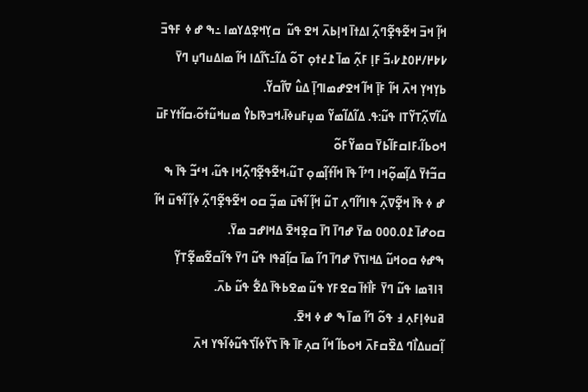ߞߊ߲߬ ߞߏ߫ ߞߐ߬ߟߐ߲߬ߣߍ߲߬ ߊߡߙߊ߫ ߞߊ߲ߕߍ߫ ߞߐ ߟߎ߬  ߛߌ߲ߞߐ߲ߡߌߘߊ ߸ߒ ߝ ߦ ߓߟߏ߫ ߇߈߂/߂߀߁߇،ߏ߬ ߓߊ߲ ߓߍ߲߬ ߘߊ߫ ߁߄ߙߋ߲ ߠߋ߬ ߡߊ߬߸ߖߊ߬ߡߊ ߞߊ߬ ߘߊߡߎߣߎ߲ ߣߌ߫ ߕߌ߲ߞߌ߲ ߞߍ߫ ߞߊ߬ ߓߊ߲߫ ߞߊ߬ ߞߐߝߘߊߣߊ߲߫ ߡߎ߮ ߜߊ߬ߛߌ߬.
ߡߊ߬ߜߍ߲߬ߠߌ߬ߠߊ ߟߎ߬:ߟ. ߡߊ߬ߡߊ߬ߘߌ߬ ߘߎ߲ߓߎߦߊ߫،ߞߏߢߊߕߌ߮ ߘߎߞߎ߬ߙߋ߬،ߛߊ߬ߙߌߓߎ߫ ߞߋߕߊ߬،ߓߊߛߓߊ߬ߕߌ߫ ߛߘߌ߬ߓߋ߬
ߛߏ߬ߙߌ߫ ߡߊ߲߬ߘߋ߲߬ߞߊ ߣߴߊ߬ ߟߊ߫ ߞߊ߬ߙߊ߲߬ߘߋ߲ ߠߎ߬،ߞߐ߬ߟߐ߲߬ߣߍ߲߬ߞߊ ߟߎ߬، ߞߵߏ߬ ߟߊ߫ ߒ ߝ ߦ ߟߊ߫ ߞߐ߲߬ߜߍ߲߬ ߟߊߣߊ߬ߣߍ߲ ߠߎ߬ ߞߊ߲߬ ߊ߬ߟߎ߫ ߘߏ߲߬ ߛߋ ߞߐ߬ߟߐ߲߬ߣߍ߲߬ ߦߊ߲߬ ߊ߬ߟߎ߫ ߞߊ߬ ߛߋߝߊ߫ ߁߀.߀߀߀ ߘߌ߫ ߝߣߊ߫ ߣߊ߫ ߛߐ߲ߞߐ߫ ߡߞߊߝߏ ߘߌ߫.
ߒߝߦ ߛߋߞߎ߬ ߡߞߊߖߌ߫ ߝߣߊ߫ ߣߊ߬ ߘߊ߫ ߛߊ߲߬ߥߟߊ ߟߎ߬ ߣߌ߫ ߟߊ߬ߛߐ߬ߘߐ߲߬ߠߌ߲߬ ߔߊߔߘߊ ߟߎ߬ ߣߌ߫ ߓߊ߯ߙߊ߫ ߛߐߓߌ ߟߎ߬ ߘߐߕߟߊ߫ ߡߐ߱ ߟߎ߬ ߕߍ߫.
ߥߎߦߊ߲ߓߍ߲ ߃ ߟߋ߬ ߣߊ߬ ߘߊ߫ ߒ ߝ ߦ ߞߐ߫.
ߊ߲߬ߛߎߡߊ߯ߣ ߡߐ߰ߛߓߍ߫ ߞߋߕߊ߬ ߞߊ߬ ߛߍ߲ߓߊ߫ ߟߊ߫ ߖߌ߬ߦߊ߬ߖߟߎ߬ߦߊ߬ߟߌ ߞߍ߫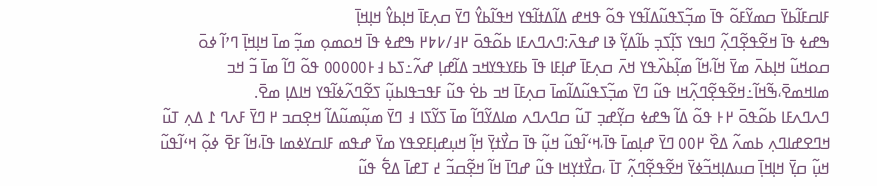ߓߊߛߓߊ߬ߕߌ߫ ߛߘߌ߬ߓߋ߬ ߟߊ߫ ߘߏ߲߬ߖߟߎ߬ߡߊ߬ߟߌ ߟߋ߬ ߟߞߝ ߡߊ߬ߡߙߊ߬ߟߌ ߞߟߊ߬ߕߌ߮ ߣߌ߫ ߛߍ߲ߓߊ߫ ߞߊ߲ߕߌ߮ ߞߊ߲ߞߊ߲߫
ߒߝߦ ߟߊ߫ ߞߐ߬ߟߐ߲߬ߣߍ߲߬ ߣߊߟߌ ߖߊ߲߬ߖߏ߲ ߕߊ߬ߡߌ߲߬ ߢߊ ߝߟߍ߫:ߣߍߣߍߓߊ ߕߋ߬ߟߋ߫ ߂߃/߇߈߂ ߒߝߦ ߟߊ߫ ߞߋߘߋ߲ ߘߏ߲߬ ߘߊ߫ ߞߊ߲ߞߊ߲߫ ߣߴߊ߬ ߦߋ߫ ߛߋߞߎ߬ ߞߊ߲ߕߍ߫ ߘߌ߫ ߞߊ߬،ߞߊ߬ ߘߊ߲߬ߕߍ߰ߟߌ ߞߍ߫ ߛߍ߲ߓߊ߫ ߝߊ߲ߓߊ ߟߊ߫ ߕߓߌߟߌߞߏ ߡߊ߬ߝߊ߲ ߝߍ߬߸ߖߕ ߃߅߀߀߀߀߀ ߟߋ߬ ߣߊ߬ ߘߊ߫ ߏ߬ ߞߏ ߘߊߞߘߐ߫،ߒ߬ߞߊ߬߸ߞߐ߬ߟߐ߲߬ߣߍ߲߬ߞߊ ߟߎ߬ ߣߌ߫ ߘߏ߲߬ߖߟߎ߬ߡߊ߬ߘߊ߫ ߛߍ߲ߓߊ߫ ߞߏ ߕߐ߭ ߟߎ߬ ߓߟߏߟߊߕߎ߲߬ ߖߐ߬ߣߍ߬ߦߊ߬ߟߌ ߞߊߡߊ߲ ߘߐ߫.
ߣߍߣߍߓߊ ߕߋ߬ߟߋ߫ ߂߅ ߟߋ߬ ߡߊ߬ ߒߝߦ ߛߌ߲߬ߝߏ߲ ߠߎ߬ ߛߣߍߣߍ ߘߊߡߌ߬ߣߊ߬ ߘߊ߫ ߖߌ߬ߖߊ ߃ ߣߌ߫ ߘߎ߲߬ߘߎ߬ߡߊ߬ ߞߐ߲ߛߏ ߂ ߣߌ߫ ߓߍߣ ߁ ߡߍ߲ ߠߎ߬ ߞߣߐߝߊߣߍ߲ ߕߘߍ߬ ߡߐ߰ ߂߀߀ ߣߌ߫ ߝߊ߲ߘߊ߫ ߟߊ߫،ߞߵߊ߬ߟߎ߬ ߞߎ߲߬ ߟߊ߫ ߛߌ߯ߙߌ߲߫ ߞߊ߲߬ ߞߎ߲ߝߊ߲ߓߐߟߌ ߘߌ߫ ߝߟߘ ߓߊߛߌߦߘߊ ߟߊ߫،ߞߊ߬ ߓߐ߫ ߦߋ߲߬ ߞߵߊ߬ߟߎ߬ ߞߎ߲߬ ߛߌ߲߫ ߞߊ߲ߞߊ߲߫ ߛߎߡߊ߲ߞߏ߬ߦߌ߫ ߞߐ߬ߟߐ߲߬ߣߍ߲߬ ߠߊ߫ ،ߛߌ߯ߙߌ߲ߞߊ ߟߎ߬ ߝߣߊ߫ ߞߊ߬ ߞߐ߲߬ߛߏ߬ ߄ ߠߝߊ߫ ߡߐ߱ ߟߎ߬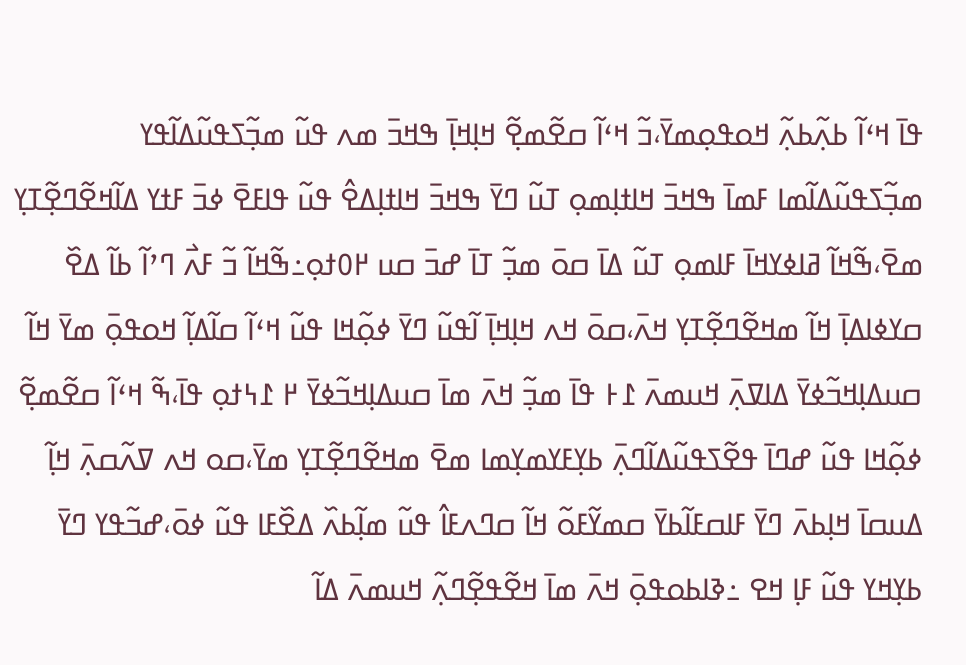ߟߊ߫ ߞߵߊ߬ ߕߍ߲߬ߕߍ߲߬ ߞߋߟߋ߲ߘߌ߫،ߏ߬ ߞߵߊ߬ ߛߐ߬ߘߐ߲߬ ߞߊ߲ߞߊ߲߫ ߒߞߏ߫ ߘߍ ߟߎ߬ ߘߏ߲߬ߖߟߎ߬ߡߊ߬ߟߌ ߘߏ߲߬ߖߟߎ߬ߡߊ߬ߘߊ ߓߘߊ߫ ߒߞߏ߫ ߞߊߙߊ߲ߘߋ߲ ߠߎ߬ ߣߌ߫ ߒߞߏ߫ ߞߊߙߊ߲ߡߐ߮ ߟߎ߬ ߟߊߓߐ߫ ߦߏ߫ ߓߙߌ ߡߊ߬ߞߐ߬ߣߐ߲߬ߠߌ߲ ߘߐ߫،ߒ߬ߞߊ߬ ߥߊߦߌߞߊ߫ ߓߊߘߋ߲ ߠߎ߬ ߡߊ߫ ߛߋ߫ ߘߏ߲߬ ߠߊ߫ ߝߏ߫ ߛߎ ߂߀ߙߋ߲߸ߒ߬ߞߊ߬ ߏ߬ ߓߍ߯ ߣߴߊ߬ ߕߊ߬ ߡߐ߰ ߛߌߦߊߡߊ߲߫ ߞߊ߬ ߘߞߐ߬ߣߐ߲߬ߠߌ߲ ߞߍ߫،ߛߋ߫ ߞߍ ߞߊ߲ߞߊ߲߫ ߊ߬ߟߎ߬ ߣߌ߫ ߦߋ߲߬ߞߊ ߟߎ߬ ߞߵߊ߬ ߛߊ߬ߡߊ߲߬ ߞߋߟߋ߲߫ ߘߌ߫ ߞߊ߬ ߛߎߡߊ߲ߞߏ߬ߦߌ߫ ߡߊߜߍ߲߫ ߞߎߘߍ߫ ߁߅ ߟߊ߫ ߘߏ߲߬ ߞߍ߫ ߘߊ߫ ߛߎߡߊ߲ߞߏ߬ߦߌ߫ ߂ ߁߆ߙߋ߲ ߟߊ߫،ߒ߬ ߞߵߊ߬ ߛߐ߬ߘߐ߲߬ ߦߋ߲߬ߞߊ ߟߎ߬ ߝߣߊ߫ ߟߐ߬ߖߟߎ߬ߡߊ߬ߣߍ߲߫ ߕߌ߲ߓߌߘߌ߲ߘߊ ߘߐ߫ ߘߞߐ߬ߣߐ߲߬ߠߌ߲ ߘߌ߫،ߛߋ ߞߍ ߜߍ߬ߛߍ߲߫ ߞߊ߲߬ ߡߎߛߊ߫ ߞߊ߲ߕߍ߫ ߣߌ߫ ߓߊߛߓߊ߬ߕߌ߫ ߛߘߌ߬ߓߋ߬ ߞߊ߬ ߛߣߍߓߊ߮ ߟߎ߬ ߘߊ߲߬ߕߍ߰ ߡߐ߰ߓߊ ߟߎ߬ ߦߋ߫،ߝߏ߬ߟߌ ߣߌ߫ ߕߌ߲ߞߌ ߟߎ߬ ߓߊ߲ ߞߐ ߸ߢߊߕߋߟߋ߲߫ ߞߍ߫ ߘߊ߫ ߞߐ߬ߟߐ߲߬ߣߍ߲߬ ߞߎߘߍ߫ ߡߊ߬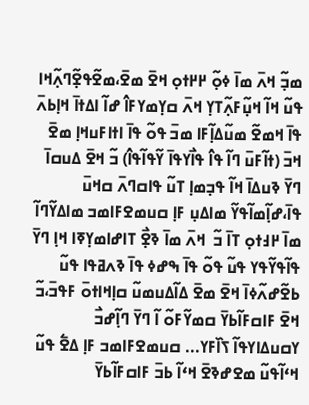ߘߏ߲߬ ߞߍ߫ ߘߊ߫ ߦߋ߲߬ ߂߂ߙߋ߲ ߞߐ߫ ߘߐ߫،ߘߐ߬ߟߐ߲߬ߣߍ߲߬ߞߊ ߟߎ߬ ߞߊ߬ ߞߎ߲߬ߓߍ߲߬ߠߌ߲ ߞߍ߫ ߛߌ߲ߘߌߓߊ߮ ߝߊ߬ ߊߡߙߊ߫ ߞߊ߲ߕߍ߫ ߟߊ߫ ߞߘߐ߬ ߘߎ߬ߡߊ߲߬ߓߊ ߘߏ߫ ߟߋ߬ ߟߊ߫ ߊߙߊߓߎߞߊ߲ ߘߐ߫ ߞߏ߫ (ߙߊ߬ߓߎ߫ ߣߊ߬ ߟߊ߮ ߟߊ߯ߌߟߊ߫ ߌ߬ߟߊ߬ߟߊ߮) ߏ߬ ߞߐ߫ ߡߎߛߊ߫ ߣߌ߫ ߢߎߡߊ߫ ߞߊ߬ ߟߏ߲ߘߊ߲ ߠߎ߬ ߟߊߛߣߍ߫ ߛߞߎ߫ ߟߊ߫،ߝߊ߲߬ߘߊ߬ߟߌ߬ ߘߊߡߎ߲ ߓߊ߲ ߛߎߘߐߓߊߘߏ ߘߊߡߌ߬ߣߊ߬ ߘߊ߫ ߂߃ߙߋ߲ ߠߊ߫ ߏ߬  ߞߍ߫ ߘߊ߫ ߢߐ߲߯ ߠߊߝߊߘߌ߲ߧߊ ߞߊ߲ ߣߌ߫ ߟߊ߬ߟߌ߬ߟߌ ߟߎ߬ ߟߋ߬ ߟߊ߫ ߒߝߦ ߟߊ߫ ߢߍߥߟߊ ߟߎ߬ ߕߐ߬ߝߍ߬ߦߊ߫ ߞߐ߫ ߘߐ߫ ߡߊ߬ߡߎߘߎ߬ ߛߊ߲ߞߊߙߋ߫ ߓߟߏ߫،ߏ߬ ߞߐ߫ ߓߊߛߓߊ߬ߕߌ߫ ߛߘߌ߬ߓߋ߬ ߊ߬ ߣߌ߫ ߣߊ߲߬ߝߏ߯ ߌߛߎߡߊߌߟߊ߬ ߖߊ߰ߓߌ... ߛߎߘߐߓߊߘߏ ߓߊ߲ ߡߐ߱ ߟߎ߬ ߞߵߊ߬ߟߎ߬ ߘߐߝߢߐ߫ ߞߵߊ߬ ߕߏ߫ ߓߊߛߓߊ߬ߕߌ߫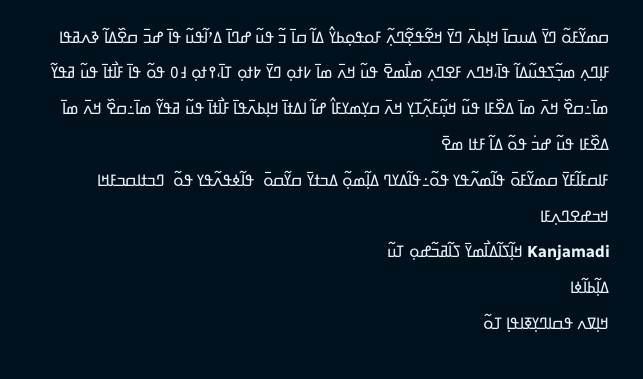ߛߘߌ߬ߓߋ߬ ߣߌ߫ ߡߎߛߊ߫ ߞߊ߲ߕߍ߫ ߣߌ߫ ߞߐ߬ߟߐ߲߬ߣߍ߲߬ ߓߋߟߋ߲ߕߌ߮ ߡߊ߬ ߛߊ߫ ߏ߬ ߟߎ߬ ߝߣߊ߫ ߡߴߊ߬ߟߎ߬ ߟߊ߫ ߝߏ߫ ߛߐ߰ߡߊ߬ ߢߍߥߟߊ ߓߊ߲ߣߍ߲ ߘߏ߲߬ߖߟߎ߬ߡߊ߬ ߟߊ߫،ߞߣߍ ߓߐߣߍ߲ ߘߊ߯ߘߐ߫ ߟߎ߬ ߞߍ߫ ߘߊ߫ ߇ߙߋ߲ ߣߌ߫ ߈ߙߋ߲ ߠߊ߫،߉ߙߋ߲ ߃߀ ߟߋ߬ ߟߊ߫ ߓߊ߯ߙߊ߫ ߟߎ߬ ߥߟߌ߬ ߘߊ߫߸ߛߐ߰ ߞߍ߫ ߘߊ߫ ߡߐ߰ߓߊ ߟߎ߬ ߞߎ߲߬ߓߍ߲߬ߠߌ߲ ߞߍ߫ ߛߌ߲ߘߌߓߊ߮ ߝߊ߬ ߊߡߙߊ߫ ߞߊ߲ߕߍ߫ߟߊ߫ ߓߊ߯ߙߊ߫ ߟߎ߬ ߥߟߌ߬ ߘߊ߫߸ߛߐ߰ ߞߍ߫ ߘߊ߫ ߡߐ߰ߓߊ ߟߎ߬ ߝߏ߭ ߟߋ߬ ߡߊ߬ ߓߙߊ ߘߐ߫
ߓߊߛߓߊ߬ߓߌ߫ ߛߘߌ߬ߓߋ߫ ߟߊ߬ߘߍ߬ߟߌ ߟߋ߬߸ߟߊ߬ߡߌߣ ߡߊ߲߬ߘߋ߲߬ ߡߏߙߌ߫ ߛߌ߬ߛߋ߫  ߟߊ߬ߦߟߍ߬ߟߌ ߟߋ߬  ߣߏߙߊߛߏߓߞߊ
ߞߏߝߐߣߍ߲ߓߊ
Kanjamadi ߞߊ߲߬ߖߊ߬ߡߊ߯ߘߌ߫ ߖߊ߬ߥߏ߬ߝߋ߲ ߠߎ߬
ߡߊ߲߬ߕߊ߬ߦߊ
ߞߊ߲ߜߍ ߟߛߊߣߌ߲ߧߊߟߊ߲ ߠߋ߬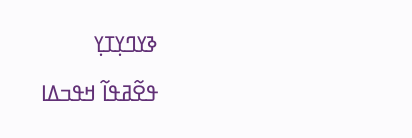ߢߌߣߌ߲ߠߌ߲
ߟߐ߬ߥߟߊ߬ ߞߟߏߡߊ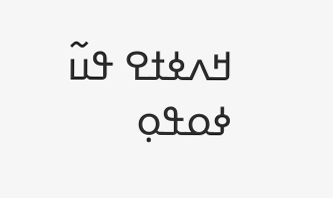ߞߍߦߙߐ ߟߎ߬
ߦߋߟߋ߲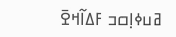ߥߎߦߊ߲ߛߏ ߓߡߊ߬ߞߐ߫